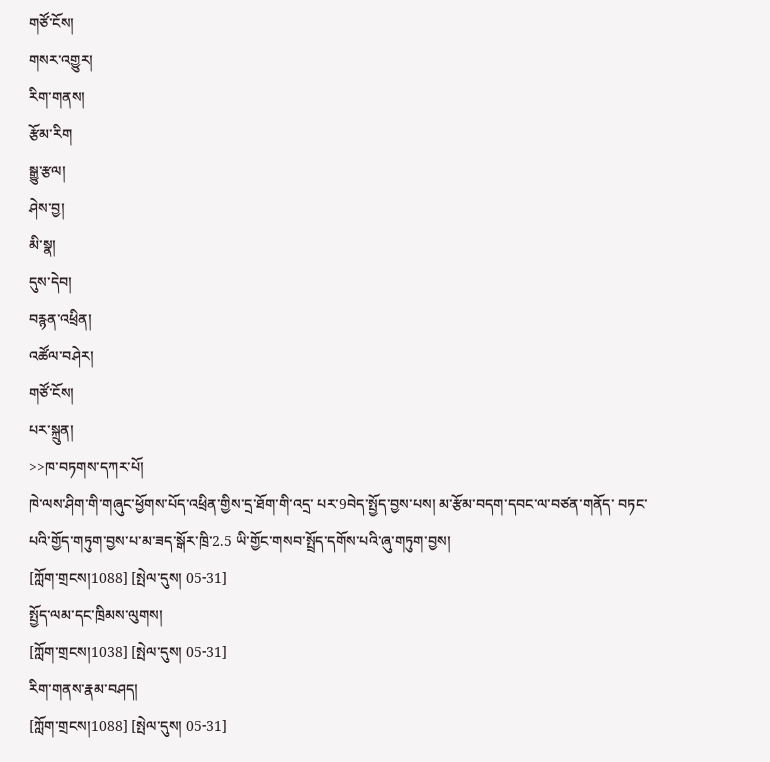གཙོ་ངོས།
གསར་འགྱུར།
རིག་གནས།
རྩོམ་རིག
སྒྱུ་རྩལ།
ཤེས་བྱ།
མི་སྣ།
དུས་དེབ།
བརྙན་འཕྲིན།
འཚོལ་བཤེར།
གཙོ་ངོས།
པར་སྐྲུན།
>>ཁ་བཏགས་དཀར་པོ།
ཁེ་ལས་ཤིག་གི་གཞུང་ཕྱོགས་པོད་འཕྲིན་གྱིས་དྲ་ཐོག་གི་འདྲ་ པར་9བེད་སྤྱོད་བྱས་པས། མ་རྩོམ་བདག་དབང་ལ་བཙན་གནོད་ བཏང་པའི་གྱོད་གཏུག་བྱས་པ་མ་ཟད་སྒོར་ཁྲི་2.5 ཡི་གྱོང་གསབ་སྤྲོད་དགོས་པའི་ཞུ་གཏུག་བྱས།
[ཀློག་གྲངས།1088] [སྤེལ་དུས། 05-31]
སྤྱོད་ལམ་དང་ཁྲིམས་ལུགས།
[ཀློག་གྲངས།1038] [སྤེལ་དུས། 05-31]
རིག་གནས་རྣམ་བཤད།
[ཀློག་གྲངས།1088] [སྤེལ་དུས། 05-31]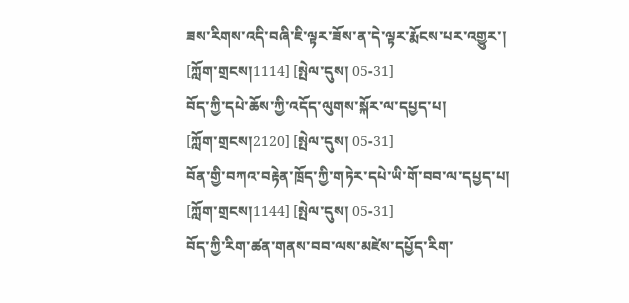ཟས་རིགས་འདི་བཞི་ཇི་ལྟར་ཟོས་ན་དེ་ལྟར་རྨོངས་པར་འགྱུར་།
[ཀློག་གྲངས།1114] [སྤེལ་དུས། 05-31]
བོད་ཀྱི་དཔེ་ཆོས་ཀྱི་འདོད་ལུགས་སྐོར་ལ་དཔྱད་པ།
[ཀློག་གྲངས།2120] [སྤེལ་དུས། 05-31]
བོན་གྱི་བཀའ་བརྟེན་ཁྲོད་ཀྱི་གཏེར་དཔེ་ཡི་གོ་བབ་ལ་དཔྱད་པ།
[ཀློག་གྲངས།1144] [སྤེལ་དུས། 05-31]
བོད་ཀྱི་རིག་ཚན་གནས་བབ་ལས་མཛེས་དཔྱོད་རིག་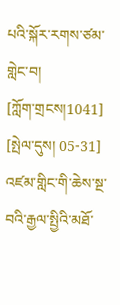པའི་སྐོར་རགས་ཙམ་གླེང་བ།
[ཀློག་གྲངས།1041] [སྤེལ་དུས། 05-31]
འཛམ་གླིང་གི་ཆེས་སྔ་བའི་རྒྱལ་སྤྱིའི་མཐོ་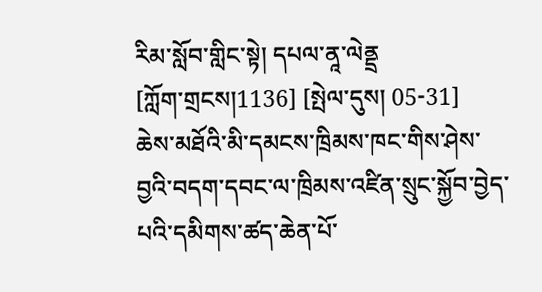རིམ་སློབ་གླིང་སྟེ། དཔལ་ནཱ་ལེནྡྲ
[ཀློག་གྲངས།1136] [སྤེལ་དུས། 05-31]
ཆེས་མཐོའི་མི་དམངས་ཁྲིམས་ཁང་གིས་ཤེས་བྱའི་བདག་དབང་ལ་ཁྲིམས་འཛིན་སྲུང་སྐྱོབ་བྱེད་པའི་དམིགས་ཚད་ཆེན་པོ་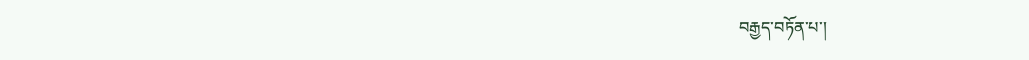བརྒྱད་བཏོན་པ་།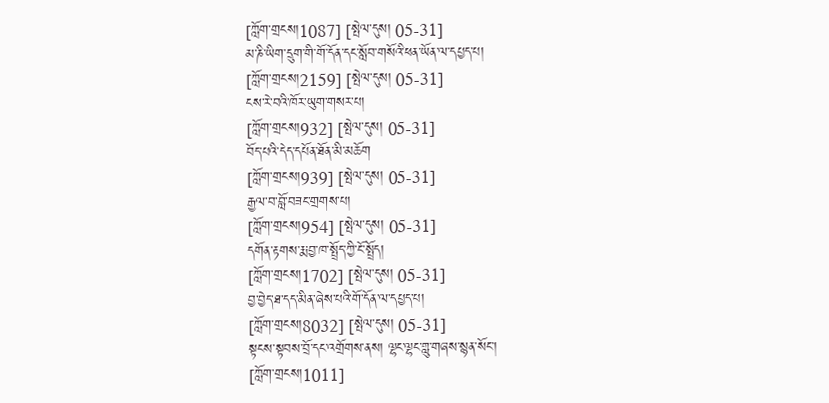[ཀློག་གྲངས།1087] [སྤེལ་དུས། 05-31]
མ་ཎི་ཡིག་དྲུག་གི་གོ་དོན་དང་སློབ་གསོའི་ཕན་ཡོན་ལ་དཔྱད་པ།
[ཀློག་གྲངས།2159] [སྤེལ་དུས། 05-31]
ངས་རེ་བའི་ཁོར་ཡུག་གསར་པ།
[ཀློག་གྲངས།932] [སྤེལ་དུས། 05-31]
བོད་པའི་དེད་དཔོན་ཐོན་མི་མཆོག
[ཀློག་གྲངས།939] [སྤེལ་དུས། 05-31]
རྒྱལ་བ་བློ་བཟང་གྲགས་པ།
[ཀློག་གྲངས།954] [སྤེལ་དུས། 05-31]
དགོན་རྟགས་རྨ་བྱ་ཁ་སྤྲོད་ཀྱི་ངོ་སྤྲོད།
[ཀློག་གྲངས།1702] [སྤེལ་དུས། 05-31]
བྱ་བྱེད་ཐ་དད་མིན་ཞེས་པའི་གོ་དོན་ལ་དཔྱད་པ།
[ཀློག་གྲངས།8032] [སྤེལ་དུས། 05-31]
སྟངས་སྟབས་བྲོ་དང་འགྲོགས་ནས། ལྷང་ལྷང་གླུ་གཞས་སྙན་སོང་།
[ཀློག་གྲངས།1011]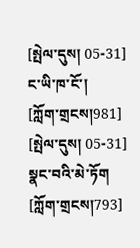[སྤེལ་དུས། 05-31]
ང་ཡི་ཁ་ངོ་།
[ཀློག་གྲངས།981] [སྤེལ་དུས། 05-31]
སྣང་བའི་མེ་ཏོག
[ཀློག་གྲངས།793]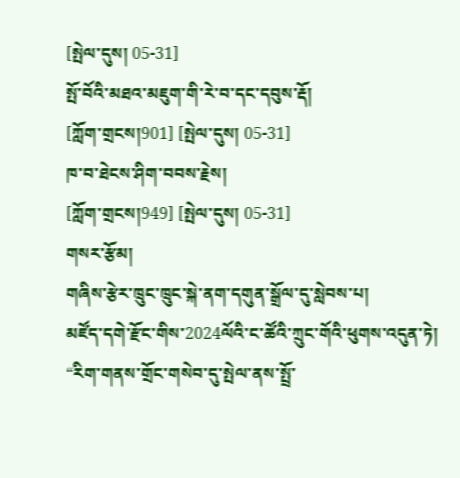[སྤེལ་དུས། 05-31]
སྤོ་བོའི་མཐའ་མཇུག་གི་རེ་བ་དང་དབུས་རྡོ།
[ཀློག་གྲངས།901] [སྤེལ་དུས། 05-31]
ཁ་བ་ཐེངས་ཤིག་བབས་རྗེས།
[ཀློག་གྲངས།949] [སྤེལ་དུས། 05-31]
གསར་རྩོམ།
གཞིས་རྩེར་ཁྲུང་ཁྲུང་སྐེ་ནག་དགུན་སྒྲོལ་དུ་སླེབས་པ།
མཛོད་དགེ་རྫོང་གིས་2024ལོའི་ང་ཚོའི་ཀྲུང་གོའི་ཕུགས་འདུན་ཏེ། “རིག་གནས་གྲོང་གསེབ་དུ་སྤེལ་ནས་སྤྲོ་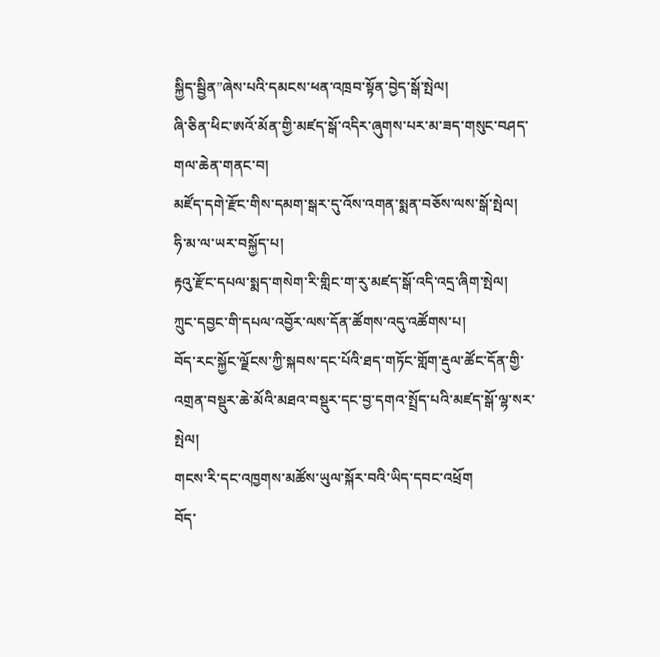སྐྱིད་སྦྱིན”ཞེས་པའི་དམངས་ཕན་འཁྲབ་སྟོན་བྱེད་སྒོ་སྤེལ།
ཞི་ཅིན་ཕིང་ཨའོ་མོན་གྱི་མཛད་སྒོ་འདིར་ཞུགས་པར་མ་ཟད་གསུང་བཤད་གལ་ཆེན་གནང་བ།
མཛོད་དགེ་རྫོང་གིས་དམག་སྒར་དུ་འོས་འགན་སྨན་བཅོས་ལས་སྒོ་སྤེལ།
ཧི་མ་ལ་ཡར་བསྐྱོད་པ།
རྟའུ་རྫོང་དཔལ་སྨད་གསེག་རི་གླིང་ག་རུ་མཛད་སྒོ་འདི་འདྲ་ཞིག་སྤེལ།
ཀྲུང་དབྱང་གི་དཔལ་འབྱོར་ལས་དོན་ཚོགས་འདུ་འཚོགས་པ།
བོད་རང་སྐྱོང་ལྗོངས་ཀྱི་སྐབས་དང་པོའི་ཐད་གཏོང་གློག་རྡུལ་ཚོང་དོན་གྱི་འགྲན་བསྡུར་ཆེ་མོའི་མཐའ་བསྡུར་དང་བྱ་དགའ་སྤྲོད་པའི་མཛད་སྒོ་ལྷ་སར་སྤེལ།
གངས་རི་དང་འཁྱགས་མཚོས་ཡུལ་སྐོར་བའི་ཡིད་དབང་འཕྲོག
བོད་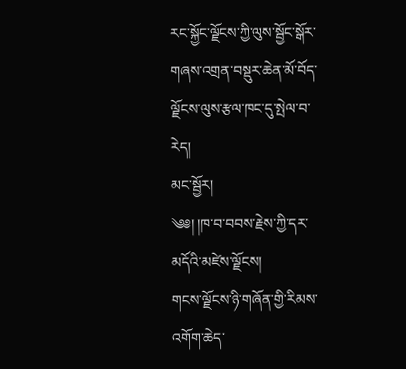རང་སྐྱོང་ལྗོངས་ཀྱི་ལུས་སྦྱོང་སྒོར་གཞས་འགྲན་བསྡུར་ཆེན་མོ་བོད་ལྗོངས་ལུས་རྩལ་ཁང་དུ་སྤེལ་བ་རེད།
མང་སྦྱོར།
༄༅། །ཁ་བ་བབས་རྗེས་ཀྱི་དར་མདོའི་མཛེས་ལྗོངས།
གངས་ལྗོངས་ཉི་གཞོན་གྱི་རིམས་འགོག་ཆེད་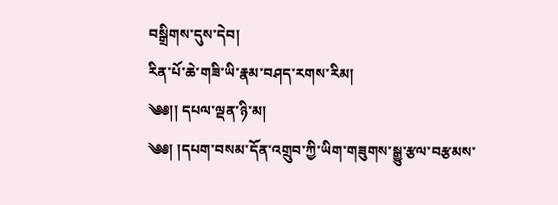བསྒྲིགས་དུས་དེབ།
རིན་པོ་ཆེ་གཟི་ཡི་རྣམ་བཤད་རགས་རིམ།
༄༅།། དཔལ་ལྡན་ཉི་མ།
༄༅། །དཔག་བསམ་དོན་འགྲུབ་ཀྱི་ཡིག་གཟུགས་སྒྱུ་རྩལ་བརྩམས་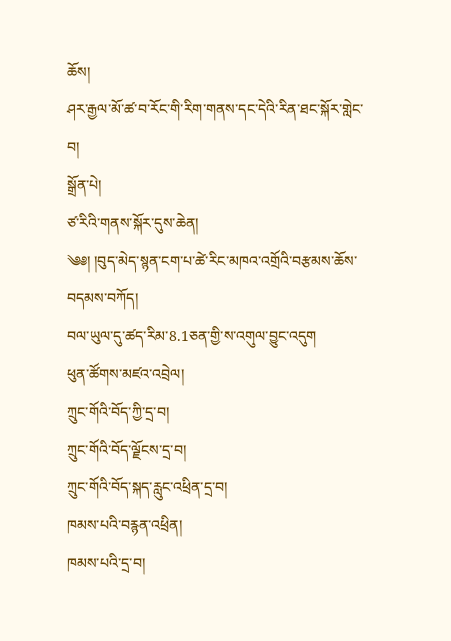ཆོས།
ཤར་རྒྱལ་མོ་ཚ་བ་རོང་གི་རིག་གནས་དང་དེའི་རིན་ཐང་སྐོར་གླེང་བ།
སྒྲོན་པེ།
ཙ་རིའི་གནས་སྐོར་དུས་ཆེན།
༄༅། །བུད་མེད་སྙན་ངག་པ་ཚེ་རིང་མཁའ་འགྲོའི་བརྩམས་ཆོས་བདམས་བཀོད།
བལ་ཡུལ་དུ་ཚད་རིམ་8.1ཅན་གྱི་ས་འགུལ་བྱུང་འདུག
ཕུན་ཚོགས་མཛའ་འབྲེལ།
ཀྲུང་གོའི་བོད་ཀྱི་དྲ་བ།
ཀྲུང་གོའི་བོད་ལྗོངས་དྲ་བ།
ཀྲུང་གོའི་བོད་སྐད་རླུང་འཕྲིན་དྲ་བ།
ཁམས་པའི་བརྙན་འཕྲིན།
ཁམས་པའི་དྲ་བ།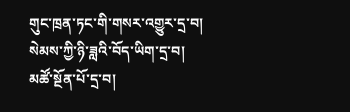གུང་ཁྲན་ཏང་གི་གསར་འགྱུར་དྲ་བ།
སེམས་ཀྱི་ཉི་ཟླའི་བོད་ཡིག་དྲ་བ།
མཚོ་སྔོན་པོ་དྲ་བ།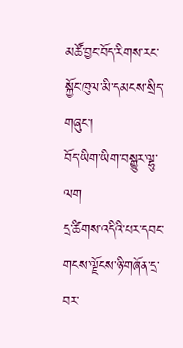མཚོ་བྱང་བོད་རིགས་རང་སྐྱོང་ཁུལ་མི་དམངས་སྲིད་གཞུང་།
བོད་ཡིག་ཡིག་བསྒྱུར་ལྷུ་ལག
དྲ་ཚིགས་འདིའི་པར་དབང་གངས་ལྗོངས་ཉི་གཞོན་དྲ་བར་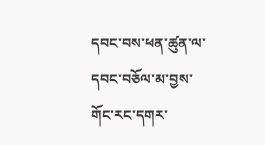དབང་བས་ཕན་ཚུན་ལ་དབང་བཅོལ་མ་བྱས་གོང་རང་དགར་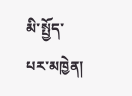མི་སྤྱོད་པར་མཁྱེན།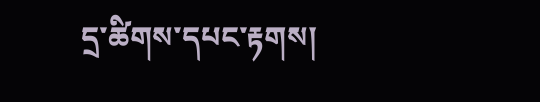དྲ་ཚིགས་དཔང་རྟགས།